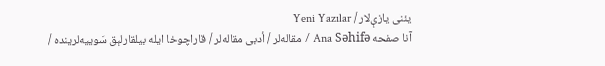یئنی یازې‌لار / Yeni Yazılar
آنا صفحه Ana Səhifə / مقاله‌لر / أدبی مقاله‌لر / قاراچوخا ایله بیلقارلېق سَوییه‌لرینده /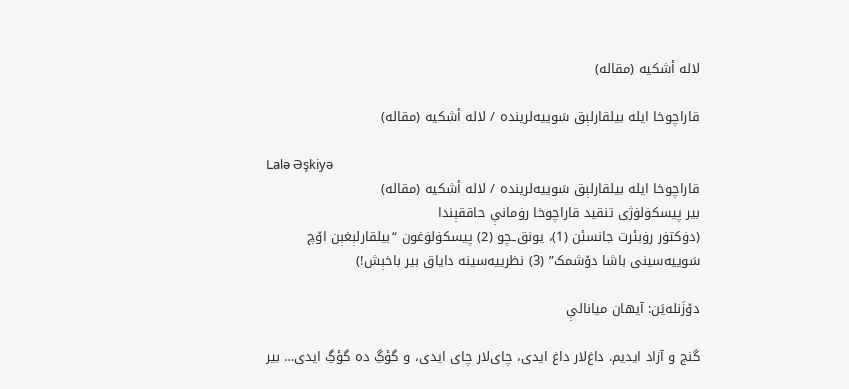لاله أشکیه (مقاله)

قاراچوخا ایله بیلقارلېق سَوییه‌لرینده / لاله أشکیه (مقاله)

Lalə Əşkiyə
قاراچوخا ایله بیلقارلېق سَوییه‌لرینده / لاله أشکیه (مقاله)
بیر پیسکۏلۏژی تنقید قاراچوخا رۏمانې حاققېندا
(دۏکتۏر رۏبئرت جانسئن (1)، یونق‌ـچو (2) پیسکۏلۏغون “بیلقارلېغېن اۆچ سَوییه‌سینی باشا دۆشمک” (3) نظرییه‌سینه دایاق بیر باخېش!)

دۆزَنله‌یَن: آیهان میانالې

گنج و آزاد ایدیم. داغ‌لار داغ ایدی، چای‌لار چای ایدی، و گؤڲ ده گؤڲ ایدی… بیر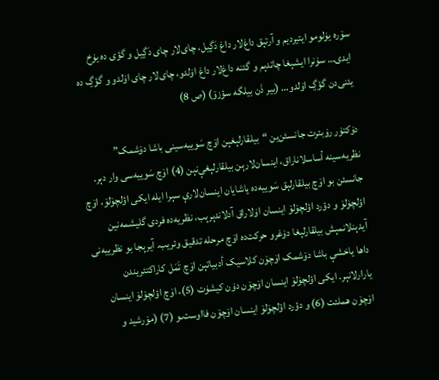سۆره یۏلومو ایتیردیم و آرتېق داغ‌لار داغ دَڲیل، چای‌لار چای دَڲیل و گؤی ده یۏخ ایدی… سۏنرا ایشېغا چاتدېم و گئنه داغ‌لار داغ اۏلدو، چای‌لار چای اۏلدو و گؤڲ ده یئنی‌دن گؤڲ اۏلدو… (بیر ذَن بیلگه سؤزۆ) (ص 8)

دۏکتۏر رۏبئرت جانسئن‌ین “بیلقارلېغېن اۆچ سَوییه‌سینی باشا دۆشمک” نظریه‌سینه أساسلاناراق، اینسان‌لارېن بیلقارلېغې‌نېن (4) اۆچ سَوییه‌سی وار دېر. جانسئن بو اۆچ بیلقارلېق سَوییه‌ده یاشایان اینسان‌لارې سېرا ایله ایکی اؤلچۆلۆ، اۆچ اؤلچۆلۆ و دؤرد اؤلچۆلۆ اینسان اۏلاراق آدلاندېرېب، نظریه‌ده فردی گلیشمه‌نین آیدېنلانمېش بیلقارلېغا دۏغرو حرکت‌ده اۆچ مرحله تدقیق وئریب. آیرېجا بو نظرییه‌نی داها یاخشې باشا دۆشمک اۆچۆن کلاسیک أدبیاتېن اۆچ تَمَل کاراکتئریندن یارارلانېر. ایکی اؤلچۆلۆ اینسان اۆچۆن دۏن کیشۏت (5)، اۆچ اؤلچۆلۆ اینسان اۆچۆن هملئت (6) و دؤرد اؤلچۆلۆ اینسان اۆچۆن فااوست‌ـو (7) (مۆرشید و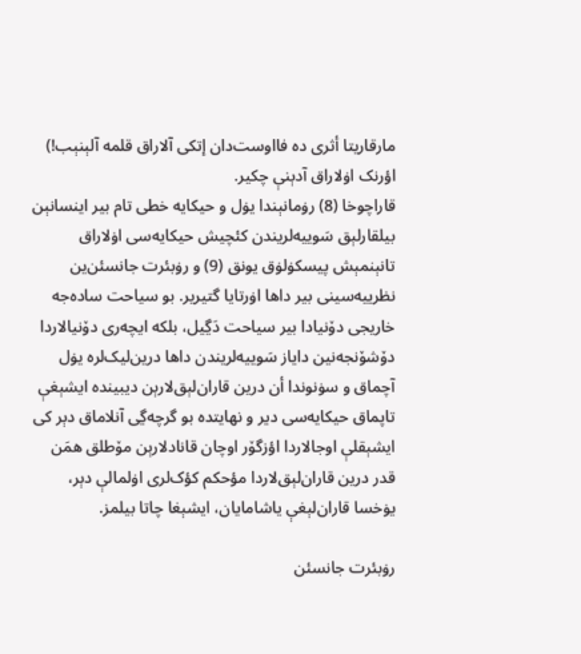مارقاریتا أثری ده فااوست‌دان إتکی آلاراق قلمه آلېنېب!) اؤرنک اۏلاراق آدېنې چکیر.
قاراچوخا (8) رۏمانېندا یۏل و حیکایه خطی تام بیر اینسانېن بیلقارلېق سَوییه‌لریندن کئچیش حیکایه‌سی اۏلاراق تانېنمېش پیسکۏلۏق یونق (9) و رۏبئرت جانسئن‌ین نظرییه‌سینی بیر داها اۏرتایا گتیریر. بو سیاحت ساده‌جه خاریجی دۆنیادا بیر سیاحت دَڲیل، بلکه ایچه‌ری دۆنیالاردا دۆشۆنجه‌نین دایاز سَوییه‌لریندن داها درین‌لیک‌لره یۏل آچماق و سۏنوندا أن درین قاران‌لېق‌لارېن دیبینده ایشېغې تاپماق حیکایه‌سی دیر و نهایتده بو گرچه‌ڲی آنلاماق دېر کی ایشېقلې اوجالاردا اؤزگۆر اوچان قانادلارېن مۆطلق همَن قدر درین قاران‌لېق‌لاردا مؤحکم کؤک‌لری اۏلمالې دېر، یۏخسا قاران‌لېغې یاشامایان، ایشېغا چاتا بیلمز.

رۏبئرت جانسئن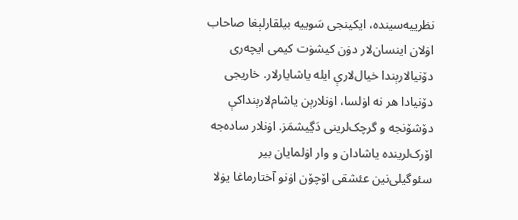نظرییه‌سینده، ایکینجی سَوییه بیلقارلېغا صاحاب اۏلان اینسان‌لار دۏن کیشۏت کیمی ایچه‌ری دۆنیالارېندا خیال‌لارې ایله یاشایارلار. خاریجی دۆنیادا هر نه اۏلسا، اۏنلارېن یاشام‌لارېنداکې دۆشۆنجه و گرچک‌لرینی دَڲیشمَز. اۏنلار ساده‌جه اۆرک‌لرینده یاشادان و وار اۏلمایان بیر سئوگیلی‌نین عئشقی اۆچۆن اۏنو آختارماغا یۏلا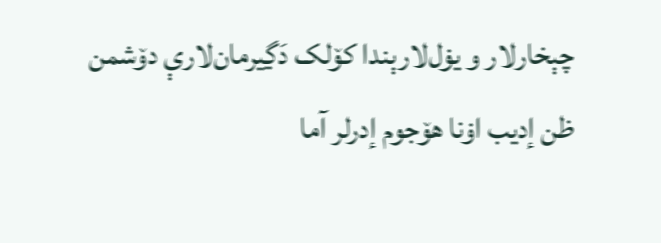چېخارلار و یۏل‌لارېندا کۆلک دَڲیرمان‌لارې دۆشمن ظن إدیب اۏنا هۆجوم إدرلر آما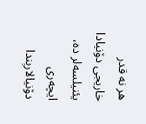هر نه قدر خاریجی دۆنیادا یئنیلسه‌لر ده، ایچه‌ری دۆنیالارېندا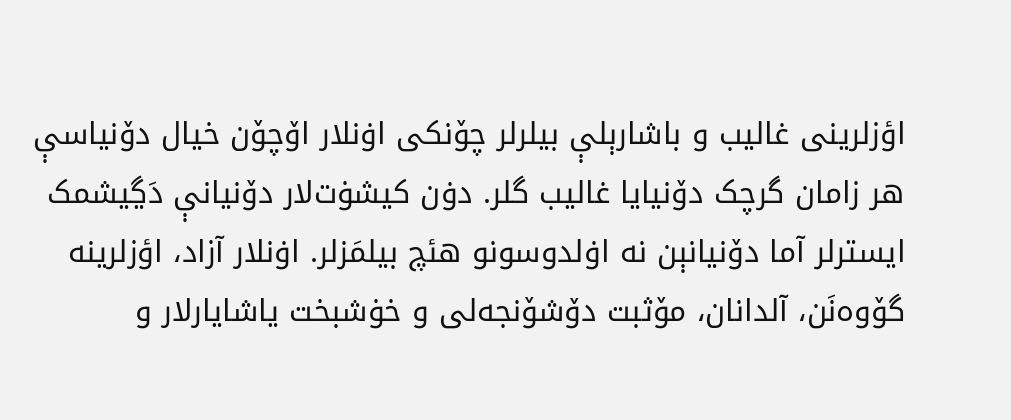اؤزلرینی غالیب و باشارېلې بیلرلر چۆنکی اۏنلار اۆچۆن خیال دۆنیاسې هر زامان گرچک دۆنیایا غالیب گلر. دۏن کیشۏت‌لار دۆنیانې دَڲیشمک ایسترلر آما دۆنیانېن نه اۏلدوسونو هئچ بیلمَزلر. اۏنلار آزاد، اؤزلرینه گۆوه‌نَن، آلدانان، مۆثبت دۆشۆنجه‌لی و خۏشبخت یاشایارلار و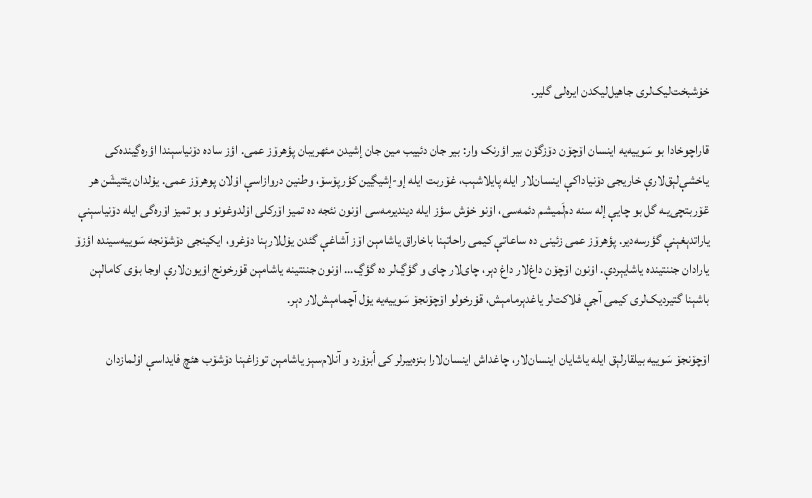خۏشبخت‌لیک‌لری جاهیل‌لیکدن ایره‌لی گلیر.

قاراچوخادا بو سَوییه‌یه اینسان اۆچۆن دۆزگۆن بیر اؤرنک وار: بیر جان دئییب مین جان إشیدن مئهریبان پؤهرۆز عمی. اؤز ساده دۆنیاسېندا اؤره‌ڲینده‌کی یاخشې‌لېق‌لارې خاریجی دۆنیاداکې اینسان‌لار ایله پایلاشېب، غۆربت ایله إو-إشیڲین کؤرپۆسۆ، وطنین دروازاسې اۏلان پوهرۆز عمی. یۏلدان یئتیشَن هر ݝۆربتچی‌یـه گل بو چایې إله سنه دم‌لَمیشم دئمه‌سی، اۏنو خۏش سؤز ایله دیندیرمه‌سی اۏنون نئجه ده تمیز اۆرکلی اۏلدوغونو و بو تمیز اۆره‌گی ایله دۆنیاسېنې یاراتدېغېنې گؤرسه‌دیر. پؤهرۆز عمی زئینی ده ساعاتې کیمی راحاتېنا باخاراق یاشامېن اۆز آشاغې گئدن یۏل‌لارېنا دۏغرو، ایکینجی دۆشۆنجه سَوییه‌سینده اؤزۆ یارادان جننتینده یاشایېردې. اۏنون اۆچۆن داغ‌لار داغ دېر، چای‌لار چای و گؤڲ‌لر ده گؤڲ… اۏنون جننتینه یاشامېن قۏرخونج اۏیون‌لارې اوجا بۏی کامالېن باشېنا گتیردیک‌لری کیمی آجې فلاکت‌لر یاغدېرمامېش، قۏرخولو اۆچۆنجۆ سَوییه‌یه یۏل آچمامېش‌لار دېر.

اۆچۆنجۆ سَوییه بیلقارلېق ایله یاشایان اینسان‌لار، چاغداش اینسان‌لارا بنزه‌ییرلر کی أبزۏرد و آنلام‌سېز یاشامېن توزاغېنا دۆشۆب هئچ فایداسې اۏلمازدان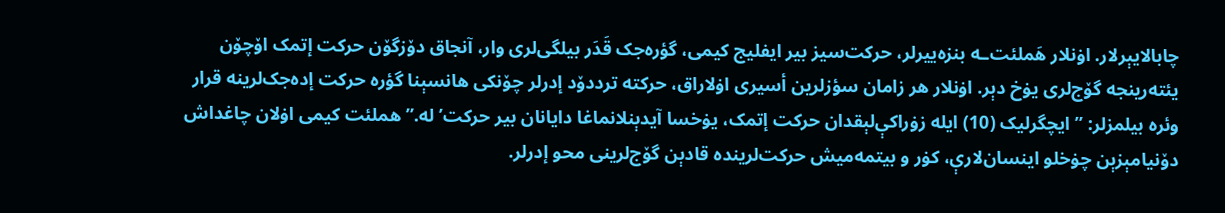چابالایېرلار. اۏنلار هَملئت‌ـه بنزه‌ییرلر، حرکت‌سیز بیر ایفلیج کیمی، گؤره‌جک قَدَر بیلگی‌لری وار، آنجاق دۆزگۆن حرکت إتمک اۆچۆن یئته‌رینجه گۆج‌لری یۏخ دېر. اۏنلار هر زامان سؤزلرین أسیری اۏلاراق، حرکته ترددۆد إدرلر چۆنکی هانسېنا گؤره حرکت إده‌جک‌لرینه قرار وئره بیلمزلر: ” ایچگرلیک (10) ایله زۏراکې‌لېقدان حرکت إتمک، یۏخسا آیدېنلانماغا دایانان بیر حرکت’له.” هملئت کیمی اۏلان چاغداش دۆنیامېزېن چۏخلو اینسان‌لارې، کۏر و بیتمه‌میش حرکت‌لرینده قادېن گۆج‌لرینی محو إدرلر.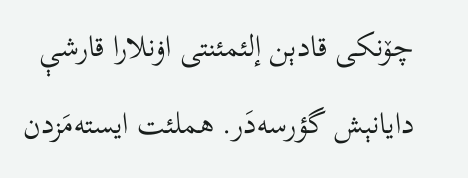چۆنکی قادېن إلئمئنتی اۏنلارا قارشې دایانېش گؤرسه‌دَر. هملئت ایسته‌مَزدن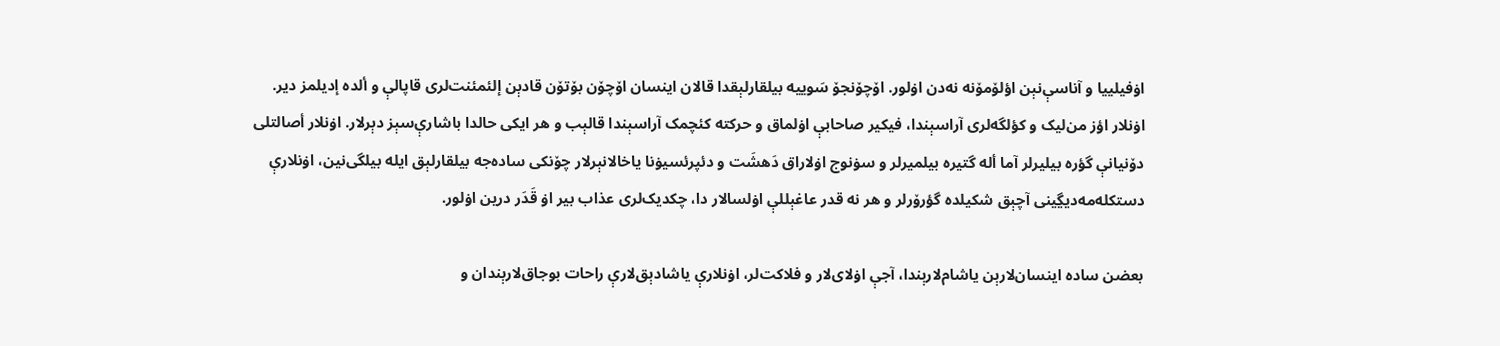اۏفیلییا و آناسې‌نېن اؤلۆمۆنه نه‌دن اۏلور. اۆچۆنجۆ سَوییه بیلقارلېقدا قالان اینسان اۆچۆن بۆتۆن قادېن إلئمئنت‌لری قاپالې و ألده إدیلمز دیر. اۏنلار اؤز من‌لیک و کؤلگه‌لری آراسېندا، فیکیر صاحابې اۏلماق و حرکته کئچمک آراسېندا قالېب و هر ایکی حالدا باشارې‌سېز دېرلار. اۏنلار أصالتلی دۆنیانې گؤره بیلیرلر آما أله گتیره بیلمیرلر و سۏنوج اۏلاراق دَهشَت و دئپرئسیۏنا یاخالانېرلار چۆنکی ساده‌جه بیلقارلېق ایله بیلگی‌نین، اۏنلارې دستکله‌مه‌دیڲینی آچېق شکیلده گؤرۆرلر و هر نه قدر عاغېللې اۏلسالار دا، چکدیک‌لری عذاب بیر اۏ قَدَر درین اۏلور.

بعضن ساده اینسان‌لارېن یاشام‌لارېندا، آجې اۏلای‌لار و فلاکت‌لر، اۏنلارې یاشادېق‌لارې راحات بوجاق‌لارېندان و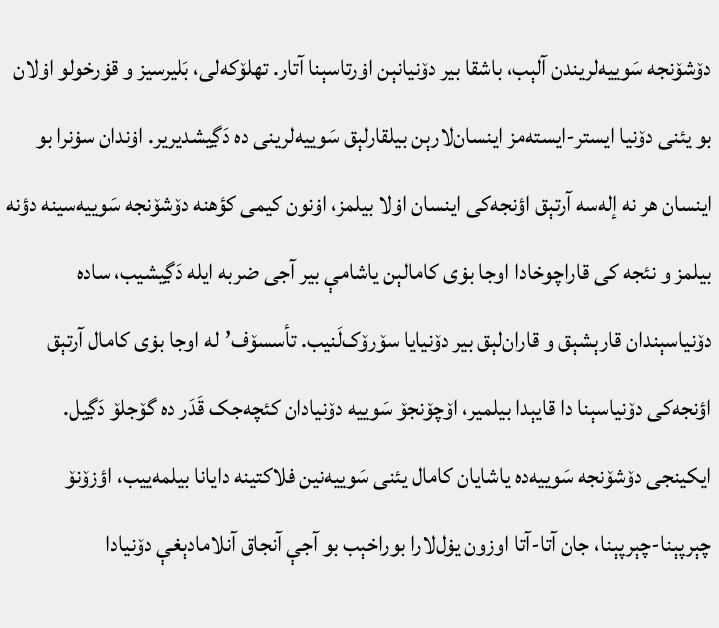دۆشۆنجه سَوییه‌لریندن آلېب، باشقا بیر دۆنیانېن اۏرتاسېنا آتار. تهلۆکه‌لی، بَلیرسیز و قۏرخولو اۏلان بو یئنی دۆنیا ایستر-ایسته‌مز اینسان‌لارېن بیلقارلېق سَوییه‌لرینی ده دَڲیشدیریر. اۏندان سۏنرا بو اینسان هر نه إله‌سه آرتېق اؤنجه‌کی اینسان اۏلا بیلمز، اۏنون کیمی کؤهنه دۆشۆنجه سَوییه‌سینه دؤنه بیلمز و نئجه کی قاراچوخادا اوجا بۏی کامالېن یاشامې بیر آجی ضربه ایله دَڲیشیب، ساده دۆنیاسېندان قارېشېق و قاران‌لېق بیر دۆنیایا سۆرۆک‌لَنیب. تأسسۆف’له اوجا بۏی کامال آرتېق اؤنجه‌کی دۆنیاسېنا دا قایېدا بیلمیر، اۆچۆنجۆ سَوییه دۆنیادان کئچه‌جک قَدَر ده گۆجلۆ دَڲیل. ایکینجی دۆشۆنجه سَوییه‌ده یاشایان کامال یئنی سَوییه‌نین فلاکتینه دایانا بیلمه‌ییب، اؤزۆنۆ چېرپېنا-چېرپېنا، جان آتا-آتا اوزون یۏل‌لارا بوراخېب بو آجې آنجاق آنلامادېغې دۆنیادا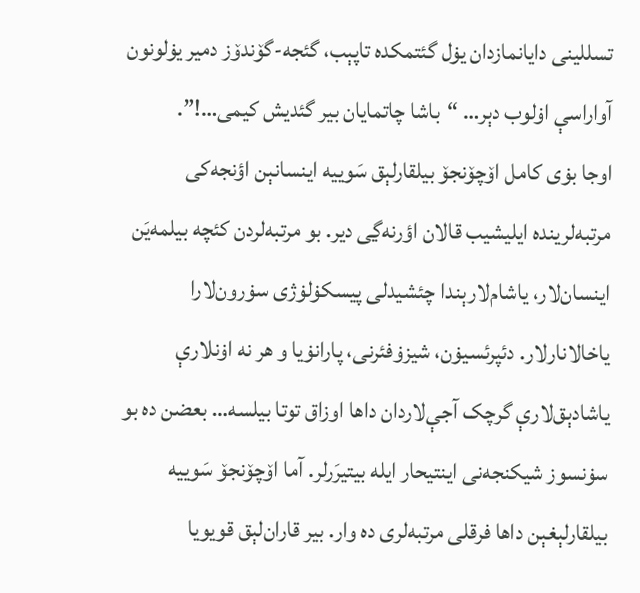تسللینی دایانمازدان یۏل گئتمکده تاپېب، گئجه-گۆندۆز دمیر یۏلونون آواراسې اۏلوب دېر… “باشا چاتمایان بیر گئدیش کیمی…!”.
اوجا بۏی کامل اۆچۆنجۆ بیلقارلېق سَوییه اینسانېن اؤنجه‌کی مرتبه‌لرینده ایلیشیب قالان اؤرنه‌ڲی دیر. بو مرتبه‌لردن کئچه بیلمه‌یَن اینسان‌لار، یاشام‌لارېندا چئشیدلی پیسکۏلۏژی سۏرون‌لارا یاخالانارلار. دئپرئسیۏن، شیزۏفئرنی، پارانۏیا و هر نه اۏنلارې یاشادېق‌لارې گرچک آجې‌لاردان داها اوزاق توتا بیلسه… بعضن ده بو سۏنسوز شیکنجه‌نی اینتیحار ایله بیتیرَرلر. آما اۆچۆنجۆ سَوییه بیلقارلېغېن داها فرقلی مرتبه‌لری ده وار. بیر قاران‌لېق قویویا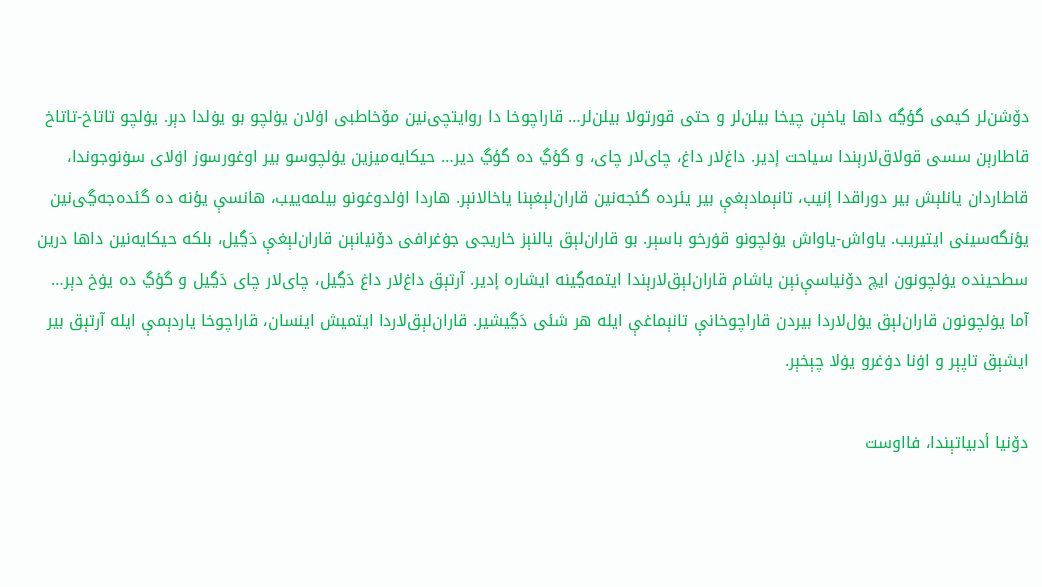دۆشن‌لر کیمی گؤڲه داها یاخېن چیخا بیلن‌لر و حتی قورتولا بیلن‌لر… قاراچوخا دا روایتچی‌نین مۆخاطبی اۏلان یۏلچو بو یۏلدا دېر. یۏلچو تاتاخ-تاتاخ قاطارېن سسی قولاق‌لارېندا سیاحت إدیر. داغ‌لار داغ، چای‌لار چای، و گؤڲ ده گؤڲ دیر… حیکایه‌میزین یۏلچوسو بیر اوغورسوز اۏلای سۏنوجوندا، قاطاردان یانلېش بیر دوراقدا إنیب، تانېمادېغې بیر یئرده گئجه‌نین قاران‌لېغېنا یاخالانېر. هاردا اۏلدوغونو بیلمه‌ییب، هانسې یؤنه ده گئده‌جه‌ڲی‌نین یؤنگه‌سینی ایتیریب. یاواش-یاواش یۏلچونو قۏرخو باسېر. بو قاران‌لېق یالنېز خاریجی جۏغرافی دۆنیانېن قاران‌لېغې دَڲیل، بلکه حیکایه‌نین داها درین سطحینده یۏلچونون ایچ دۆنیاسې‌نېن یاشام قاران‌لېق‌لارېندا ایتمه‌ڲینه ایشاره إدیر. آرتېق داغ‌لار داغ دَڲیل، چای‌لار چای دَڲیل و گؤڲ ده یۏخ دېر… آما یۏلچونون قاران‌لېق یۏل‌لاردا بیردن قاراچوخانې تانېماغې ایله هر شئی دَڲیشیر. قاران‌لېق‌لاردا ایتمیش اینسان، قاراچوخا یاردېمې ایله آرتېق بیر ایشېق تاپېر و اۏنا دۏغرو یۏلا چېخېر.

دۆنیا أدبیاتېندا، فااوست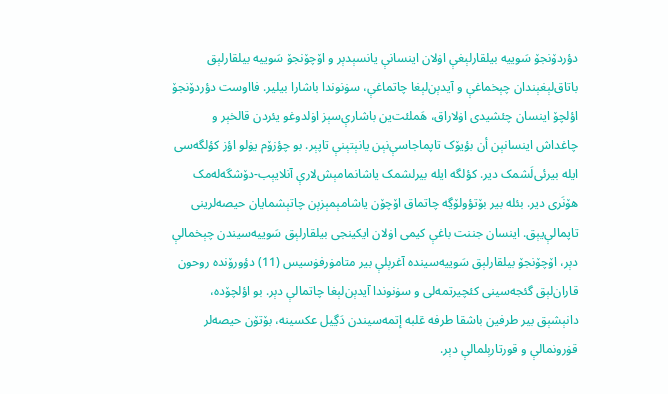دؤردۆنجۆ سَوییه بیلقارلېغې اۏلان اینسانې یانسېدېر و اۆچۆنجۆ سَوییه بیلقارلېق باتاق‌لېغېندان چېخماغې و آیدېن‌لېغا چاتماغې، سۏنوندا باشارا بیلیر. فااوست دؤردۆنجۆ اؤلچۆ اینسان چئشیدی اۏلاراق، هَملئت‌ین باشارې‌سېز اۏلدوغو یئردن قالخېر و چاغداش اینسانېن أن بؤیۆک تاپماجاسې‌نېن یانېتېنې تاپېر. بو چؤزۆم یۏلو اؤز کؤلگه‌سی ایله بیرئی‌لَشمک دیر. کؤلگه ایله بیرلشمک یاشانمامېش‌لارې آنلایېب-دۆشگه‌له‌مک هۆنَری دیر. بئله بیر بۆتؤولۆڲه چاتماق اۆچۆن یاشامېمېزېن چاتېشمایان حیصه‌لرینی تاپمالې‌یېق. اینسان جننت باغې کیمی اۏلان ایکینجی بیلقارلېق سَوییه‌سیندن چېخمالې دېر، اۆچۆنجۆ بیلقارلېق سَوییه‌سینده آغرېلې بیر متامۏرفۏسیس (11) دؤورۆنده روحون قاران‌لېق گئجه‌سینی کئچیرتمه‌لی و سۏنوندا آیدېن‌لېغا چاتمالې دېر. بو اؤلچۆده، دانېشېق بیر طرفین باشقا طرفه ݝلبه إتمه‌سیندن دَڲیل عکسینه، بۆتۆن حیصه‌لر قۏرونمالې و قورتارېلمالې دېر.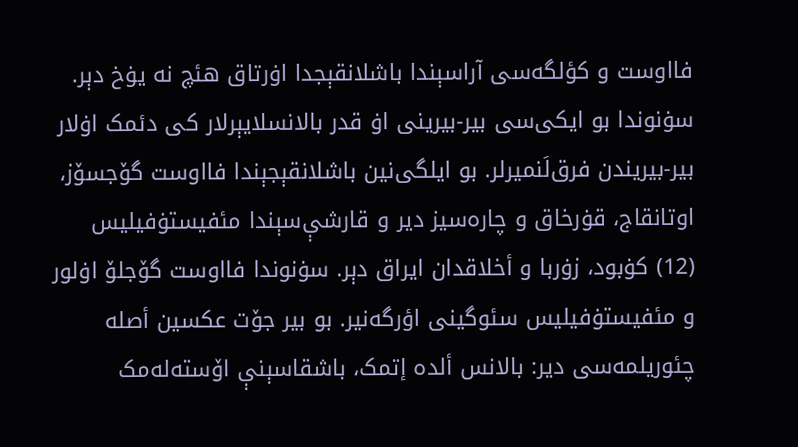فااوست و کؤلگه‌سی آراسېندا باشلانقېجدا اۏرتاق هئچ نه یۏخ دېر. سۏنوندا بو ایکی‌سی بیر-بیرینی اۏ قدر بالانسلایېرلار کی دئمک اۏلار بیر-بیریندن فرق‌لَنمیرلر. بو ایلگی‌نین باشلانقېجېندا فااوست گۆجسۆز، اوتانقاج، قۏرخاق و چاره‌سیز دیر و قارشې‌سېندا مئفیستۏفیلیس (12) کۏبود، زۏربا و أخلاقدان ایراق دېر. سۏنوندا فااوست گۆجلۆ اۏلور و مئفیستۏفیلیس سئوگینی اؤرگه‌نیر. بو بیر جۆت عکسین أصله چئوریلمه‌سی دیر: بالانس ألده إتمک، باشقاسېنې اۆسته‌له‌مک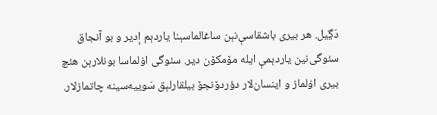دَڲیل. هر بیری باشقاسې‌نېن ساغالماسېنا یاردېم إدیر و بو آنجاق سئوگی‌نین یاردېمې ایله مۆمکۆن دیر. سئوگی اۏلماسا بونلارېن هئچ بیری اۏلماز و اینسان‌لار دؤردۆنجۆ بیلقارلېق سَوییه‌سینه چاتمازلار.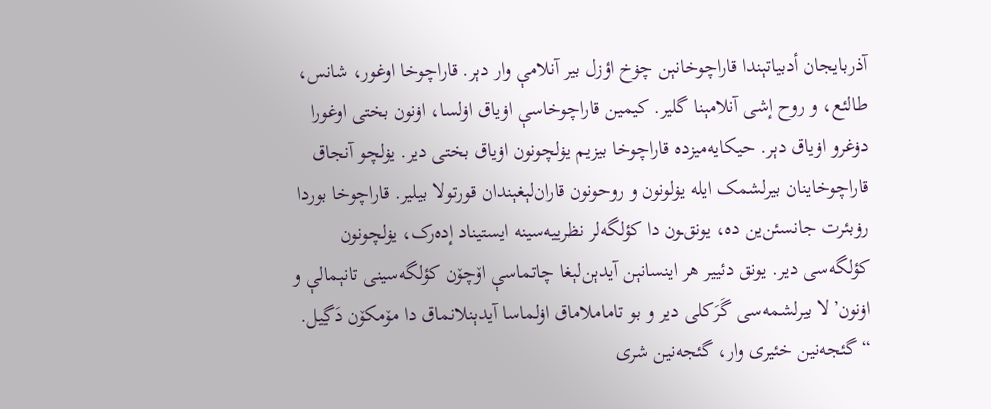آذربایجان أدبیاتېندا قاراچوخانېن چۏخ اؤزل بیر آنلامې وار دېر. قاراچوخا اوغور، شانس، طالئع، و روح إشی آنلامېنا گلیر. کیمین قاراچوخاسې اۏیاق اۏلسا، اۏنون بختی اوغورا دۏغرو اۏیاق دېر. حیکایه‌میزده قاراچوخا بیزیم یۏلچونون اۏیاق بختی دیر. یۏلچو آنجاق قاراچوخاینان بیرلشمک ایله یۏلونون و روحونون قاران‌لېغېندان قورتولا بیلیر. قاراچوخا بوردا رۏبئرت جانسئن‌ین ده، یونق‌ـون دا کؤلگه‌لر نظرییه‌سینه ایستیناد إده‌رک، یۏلچونون کؤلگه‌سی دیر. یونق دئییر هر اینسانېن آیدېن‌لېغا چاتماسې اۆچۆن کؤلگه‌سینی تانېمالې و اۏنون’لا بیرلشمه‌سی گَرَکلی دیر و بو تاماملاماق اۏلماسا آیدېنلانماق دا مۆمکۆن دَڲیل. “گئجه‌نین خئیری وار، گئجه‌نین شری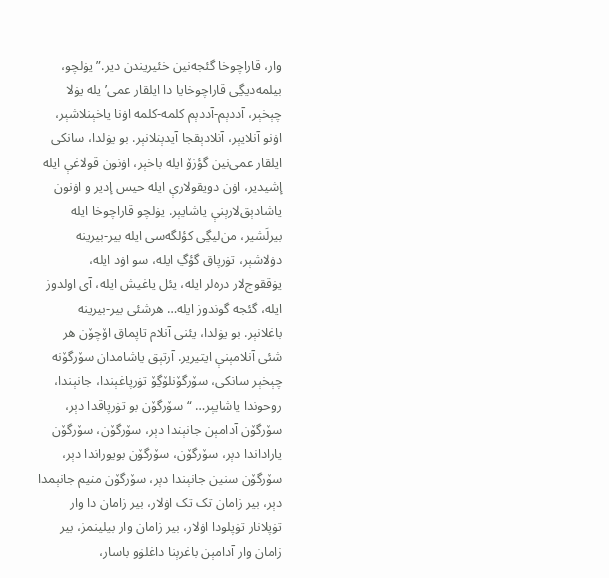وار، قاراچوخا گئجه‌نین خئیریندن دیر.” یۏلچو، بیلمه‌دیڲی قاراچوخایا دا ایلقار عمی’یله یۏلا چېخېر، آددېم-آددېم کلمه-کلمه اۏنا یاخېنلاشېر، اۏنو آنلایېر، آنلادېقجا آیدېنلانېر. بو یۏلدا، سانکی ایلقار عمی‌نین گؤزۆ ایله باخېر، اۏنون قولاغې ایله إشیدیر، اۏن دویقولارې ایله حیس إدیر و اۏنون یاشادېق‌لارېنې یاشایېر. یۏلچو قاراچوخا ایله بیرلَشیر، من‌لیڲی کؤلگه‌سی ایله بیر-بیرینه دۏلاشېر، تۏرپاق گؤڲ ایله، سو اۏد ایله، یۏققوج‌لار دره‌لر ایله، یئل یاغیش ایله، آی اولدوز ایله، گئجه گوندوز ایله… هرشئی بیر-بیرینه باغلانېر. بو یۏلدا، یئنی آنلام تاپماق اۆچۆن هر شئی آنلامېنې ایتیریر. آرتېق یاشامدان سۆرگۆنه چېخېر سانکی، سۆرگۆنلۆڲۆ تۏرپاغېندا، جانېندا، روحوندا یاشایېر… “سۆرگۆن بو تۏرپاقدا دېر، سۆرگۆن آدامېن جانېندا دېر، سۆرگۆن، سۆرگۆن یاراداندا دېر، سۆرگۆن، سۆرگۆن بویوراندا دېر، سۆرگۆن سنین جانېندا دېر، سۆرگۆن منیم جانېمدا دېر، بیر زامان تک تک اۏلار، بیر زامان دا وار تۏپلانار تۏپلودا اۏلار، بیر زامان وار بیلینمز، بیر زامان وار آدامېن باغرېنا داغلۏو باسار،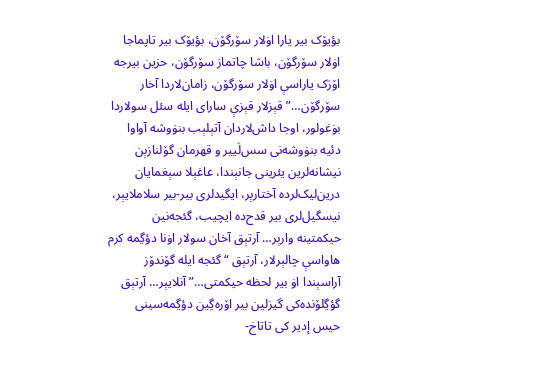بؤیۆک بیر یارا اۏلار سۆرگۆن، بؤیۆک بیر تاپماجا اۏلار سۆرگۆن، باشا چاتماز سۆرگۆن، حزین بیرجه اۆرَک یاراسې اۏلار سۆرگۆن، زامان‌لاردا آخار سۆرگۆن…” قېزلار قېزې سارای ایله سئل سولاردا بۏغولور، اوجا داش‌لاردان آتېلېب بنۏوشه آواوا دئیه بنۏوشه‌نی سس‌لَییر و قهرمان گۆلنازېن نیشانه‌لرین یئرینی جانېندا، عاغېلا سېغمایان درین‌لیک‌لرده آختارېر، ایگیدلری بیر-بیر سلاملایېر، نیسگیل‌لری بیر قدح‌ده ایچیب، گئجه‌نین حیکمتینه وارېر… آرتېق آخان سولار اۏنا دؤڲمه کرم هاواسې چالېرلار، آرتېق “گئجه ایله گۆندۆز آراسېندا اۏ بیر لحظه حیکمتی…” آنلایېر… آرتېق گؤڲلۆنده‌کی گیزلین بیر اۆره‌ڲین دؤڲمه‌سینی حیس إدیر کی تاتاخ-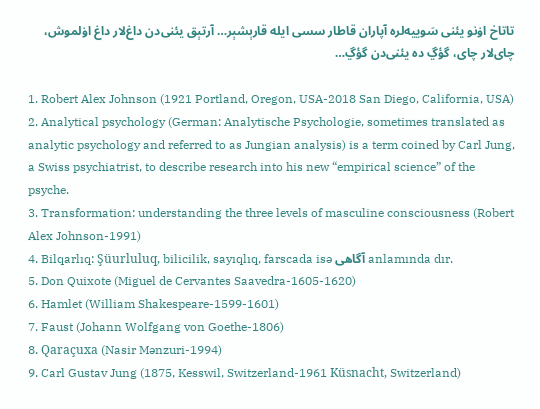تاتاخ اۏنو یئنی سَوییه‌لره آپاران قاطار سسی ایله قارېشېر… آرتېق یئنی‌دن داغ‌لار داغ اۏلموش، چای‌لار چای، گؤڲ ده یئنی‌دن گؤڲ…

1. Robert Alex Johnson (1921 Portland, Oregon, USA-2018 San Diego, California, USA)
2. Analytical psychology (German: Analytische Psychologie, sometimes translated as analytic psychology and referred to as Jungian analysis) is a term coined by Carl Jung, a Swiss psychiatrist, to describe research into his new “empirical science” of the psyche.
3. Transformation: understanding the three levels of masculine consciousness (Robert Alex Johnson-1991)
4. Bilqarlıq: Şüurluluq, bilicilik, sayıqlıq, farscada isə آگاهی anlamında dır.
5. Don Quixote (Miguel de Cervantes Saavedra-1605-1620)
6. Hamlet (William Shakespeare-1599-1601)
7. Faust (Johann Wolfgang von Goethe-1806)
8. Qaraçuxa (Nasir Mənzuri-1994)
9. Carl Gustav Jung (1875, Kesswil, Switzerland-1961 Küsnacht, Switzerland)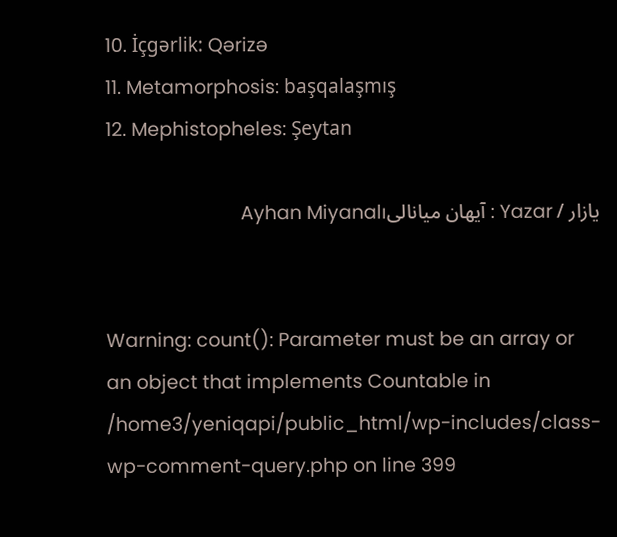10. İçgərlik: Qərizə
11. Metamorphosis: başqalaşmış
12. Mephistopheles: Şeytan

یازار / Yazar : آیهان میانالیAyhan Miyanalı


Warning: count(): Parameter must be an array or an object that implements Countable in /home3/yeniqapi/public_html/wp-includes/class-wp-comment-query.php on line 399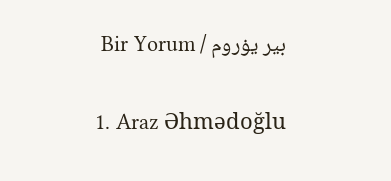بیر یۏروم / Bir Yorum

  1. Araz Əhmədoğlu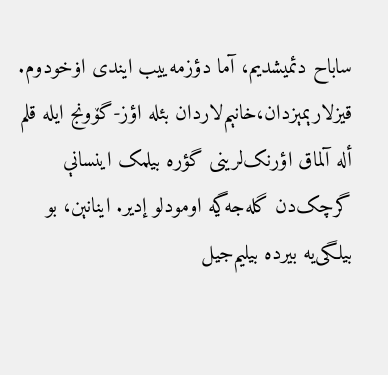ساباح دئمیشدیم، آما دؤزمه‌ییب ایندی اۏخودوم. قیزلارېمېزدان،‌خانېم‌لاردان بئله اؤز-گۆونج ایله قلم أله آلماق اؤرنک‌لرینی گؤره بیلمک اینسانې گرچک‌دن گله‌جه‌ڲه اومودلو إدیر. اینانېن، بو‌ بیلگی‌یه بیرده بیلیم‌جیل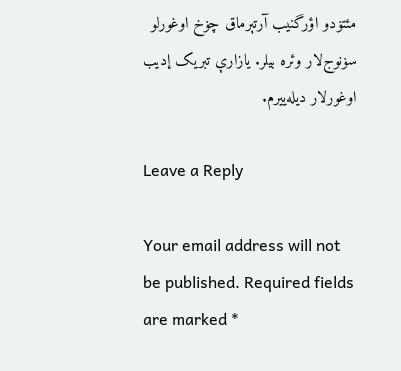مئتۏدو‌ اؤرگنیب آرتېرماق چۏخ اوغورلو‌ سۏنوج‌لار وئره بیلر. یازارې تبریک إدیب اوغورلار دیله‌ییرم.

Leave a Reply

Your email address will not be published. Required fields are marked *